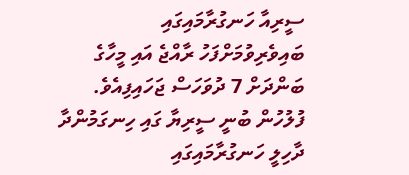ސީރިއާ ހަނގުރާމައިގައި ބައިވެރިވުމަށްފަހު ރާއްޖެ އައި މީހާގެ ބަންދަށް 7 ދުވަހަސް ޖަހައިފިއެވެ.
ފުލުހުން ބުނީ ސީރިޔާ ގައި ހިނގަމުންދާ ދާހިލީ ހަނގުރާމައިގައި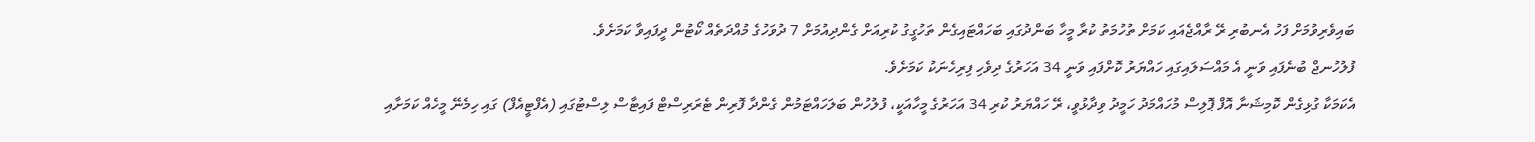ބައިވެރިވުމަށް ފަހު އެނބުރި ރޭ ރާއްޖެއައި ކަމަށް ތުހުމަތު ކުރާ މީހާ ބަންދުގައި ބަހައްޓައިގެން ތަހުގީގު ކުރިއަށް ގެންދިއުމަށް 7 ދުވަހުގެ މުއްދަތެއް ކޯޓުން ދީފައިވާ ކަމަށެވެ.
ފުލުހުނޖް ބުނެފައި ވަނީ އެ މައްސަލައިގައި ހައްޔަރު ކޮށްފައި ވަނީ 34 އަހަރުގެ ދިވެހި ފިރިހެނަކު ކަމަށެވެ.
އެކަމަކާ ގުޅިގެން ކޮމިޝަނާ އޮފް ޕޮލިސް މުހައްމަދު ހަމީދު ވިދާޅުވީ، ރޭ ހައްޔަރު ކުރި 34 އަހަރުގެ މީހާއަކީ، ފުލުހުން ބަލަހައްޓަމުން ގެންދާ ފޮރިން ޓެރަރިސްޓް ފައިޓާސް ލިސްޓުގައި (އެފްޓީއެފް) ގައި ހިމެނޭ މީހެއް ކަމަށާއި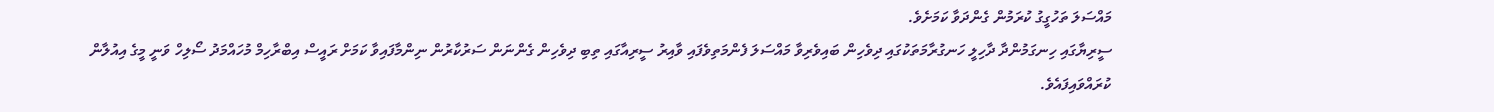މައްސަލަ ތަހުގީގު ކުރަމުން ގެންދަވާ ކަމަށެވެ.
ސީރިޔާގައި ހިނގަމުންދާ ދާހިލީ ހަނގުރާމަތަކުގައި ދިވެހިން ބައިވެރިވާ މައްސަލަ ފެންމަތިވެފައި ވާއިރު ސީރިއާގައި ތިބި ދިވެހިން ގެންނަން ސަރުކާރުން ނިންމާފައިވާ ކަމަށް ރައީސް އިބްރާހިމް މުހައްމަދު ސޯލިހް ވަނީ މީގެ އިއުލާން ކުރައްވައިފައެވެ.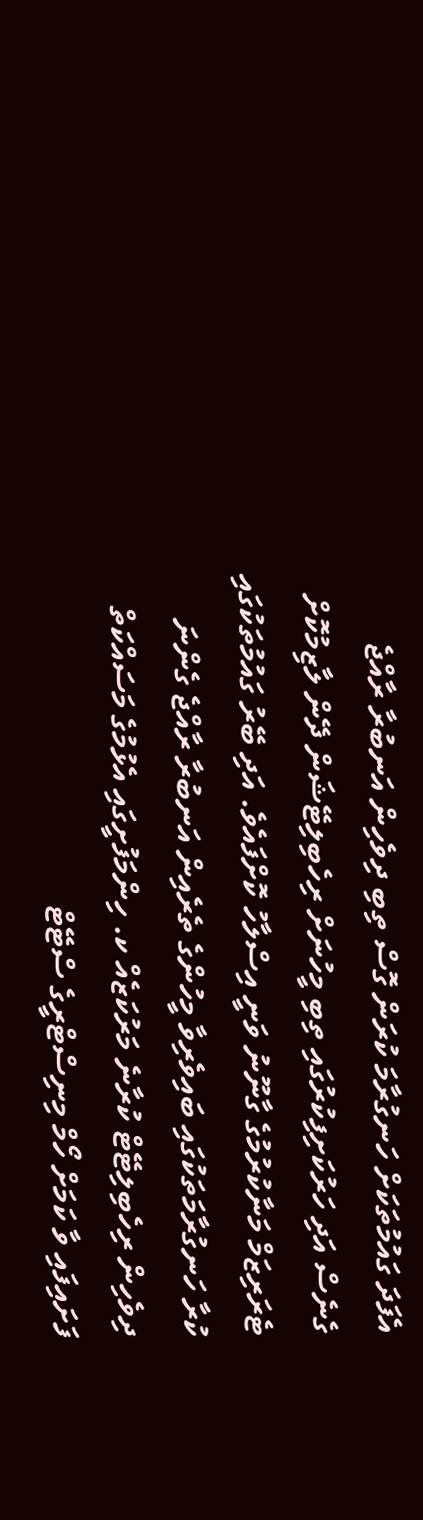އެފަދަ ގައުމުތަކަށް ހަނގުރާމަ ކުރަން ގޮސް ތިބި ދިވެހިން އަނބުރާ ރާއްޖެ ގެނެސް އަދި ހަރުކަށިފިކުރުގައި ތިބި މީހުނަށް ރިހެބިލިޓޭޝަން ދޭން ލާޒިމުކޮށް ޓެރަރިޒަމް މަނާކުރުމުގެ ގާނޫނު ވަނީ އިސްލާހު ކޮށްފައެވެ. އަދި ބޭރު ގައުމުތަކުގައި ކުރާ ހަނގުރާމަތަކުގައި ބައިވެރިވާ މީހުންގެ ތެރެއިން އަނބުރާ ރާއްޖެ ގެންނަ ދިވެހިން ރިހެބިލިޓޭޓް ކުރާނެ މަރުކަޒެއް ކ. ހިންމަފުށީގައި އެޅުމުގެ މަސައްކަތް ފަށައިފައި ވާ ކަމަށް ހޯމް މިނިސްޓްރީގެ ސްޓޭޓް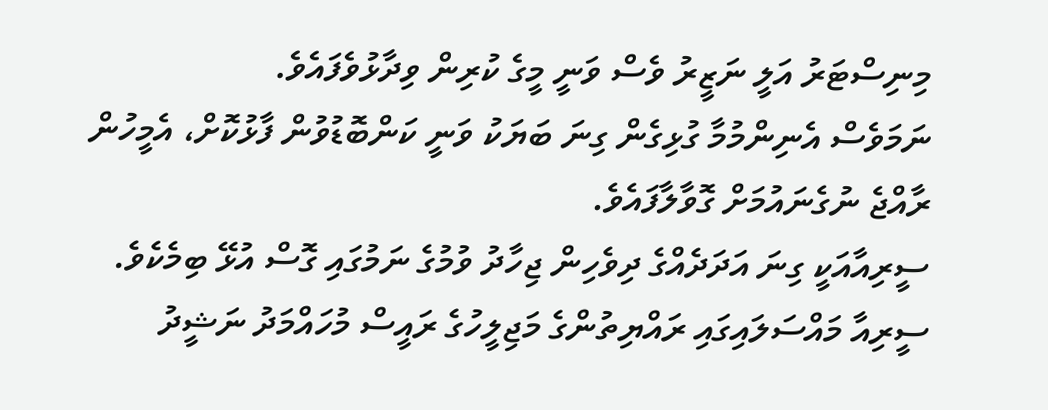މިނިސްޓަރު އަލީ ނަޒީރު ވެސް ވަނީ މީގެ ކުރިން ވިދާޅުވެފައެވެ.
ނަމަވެސް އެނިންމުމާ ގުޅިގެން ގިނަ ބަޔަކު ވަނީ ކަންބޮޑުވުން ފާޅުކޮށް، އެމީހުން ރާއްޖެ ނުގެނައުމަށް ގޮވާލާފައެވެ.
ސީރިއާއަކީ ގިނަ އަދަދެއްގެ ދިވެހިން ޖިހާދު ވުމުގެ ނަމުގައި ގޮސް އުޅޭ ބިމެކެވެ. ސީރިއާ މައްސަލައިގައި ރައްޔިތުންގެ މަޖިލީހުގެ ރައީސް މުހައްމަދު ނަޝީދު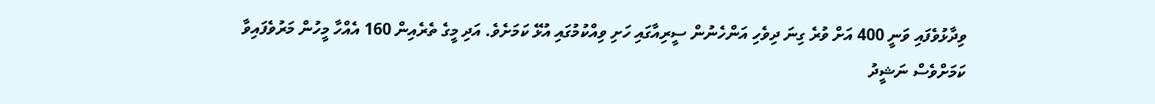ވިދާޅުވެފައި ވަނީ 400 އަށް ވުރެ ގިނަ ދިވެހި އަންހެނުން ސީރިއާގައި ހަށި ވިއްކުމުގައި އުޅޭ ކަމަށެވެ. އަދި މީގެ ތެރެއިން 160 އެއްހާ މީހުން މަރުވެފައިވާ ކަމަށްވެސް ނަޝީދު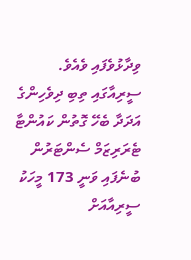ވިދާޅުވެފައި ވެއެވެ.
ސީރިއާގައި ތިބި ދިވެހިންގެ އަދަދާ ބެހޭ ގޮތުން ކައުންޓާ ޓެރަރިޒަމް ސެންޓަރުން ބުނެފައި ވަނީ 173 މީހަކު ސީރިއާއަށް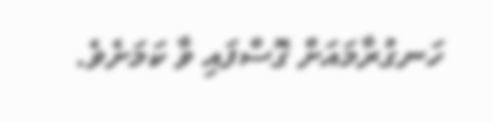ހަނގުރާމައަށް ގޮސްފައި ވާ ކަމަށެވެ.